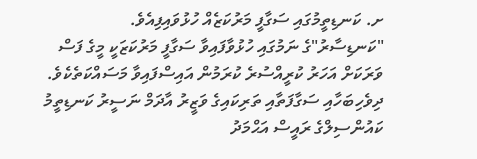ށ. ކަނޑިތީމުގައި ސަގާފީ މަރުކަޒެއް ހުޅުވައިފިއެވެ.
"ކަނޑިސާރު"ގެ ނަމުގައި ހުޅުވާފައިވާ ސަގާފީ މަރުކަޒަކީ މީގެ ފަސް ވަރަކަށް އަހަރު ކުރީއްސުރެ ކުރަމުން އައިސްފައިވާ މަސައްކަތެކެވެ.
ދިވެހިބަހާއި ސަގާފަތާއި ތަރިކައިގެ ވަޒީރު އާދަމް ނަސީރު ކަނޑިތީމު ކައުންސިލްގެ ރައީސް އަޙްމަދު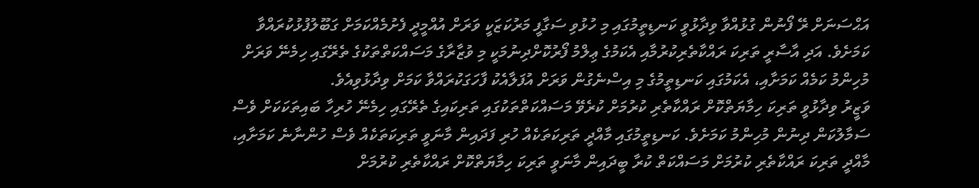އަޙްސަނަށް ރޭ ފޯނުން ގުޅުއްވާ ވިދާޅުވީ ކަނޑިތީމުގައި މި ހުޅުވި ސަގާފީ މަރުކަޒަކީ ވަރަށް އުއްމީދީ ފެށުމެއްކަމަށް ގަބޫލުފުޅުކުރައްވާ ކަމަށެވެ. އަދި އާސާރީ ތަރިކަ ރައްކާތެރިކުރުމާއި އެކަމުގެ ޢިލްމު ފޯރުކޮށްދިނުމަކީ މި ވުޒާރާގެ މަސައްކަތްތަކުގެ ތެރޭގައި ހިމެނޭ ވަރަށް މުހިންމު ކަމެއް ކަމަށާއި، އެކަމުގައި ކަނޑިތީމުގެ މި އިސްނެގުން ވަރަށް އުފަލާއެކު ފާހަގަކުރައްވާ ކަމަށް ވިދާޅުވިއެވެ.
ވަޒީރު ވިދާޅުވީ ތަރިކަ ހިމާޔަތްކޮށް ރައްކާތެރި ކުރުމަށް ކުރެވޭ މަސައްކަތްތަކުގައި ތަރިކައިގެ ތެރޭގައި ހިމެނޭ ހުރިހާ ބައިތަކަކަށް ވެސް ސަމާލުކަން ދިނުން މުހިންމު ކަމަށެވެ. ކަނޑިތީމުގައި މާއްދީ ތަރިކަތަކެއް ހުރި ފަދައިން މާނަވީ ތަރިކަތަކެއް ވެސް ހުންނާނެ ކަމަށާއި، މާއްދީ ތަރިކަ ރައްކާތެރި ކުރުމަށް މަސައްކަތް ކުރާ ބީދައިން މާނަވީ ތަރިކަ ހިމާޔަތްކޮށް ރައްކާތެރި ކުރުމަށް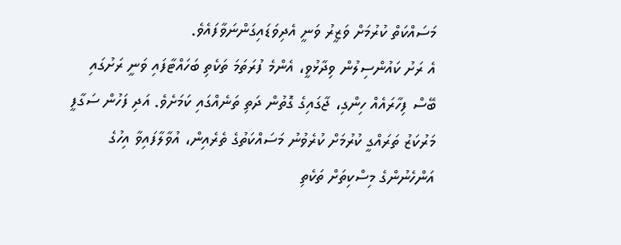މަސައްކަތް ކުރުމަށް ވަޒީރު ވަނީ އެދިވަޑައިގަންނަވާފައެވެ.
އެ ރަށު ކައުންސިލުން ވިދާޅުވީ، އެންމެ ފުރަތަމަ ތަކެތި ބަހައްޓާފައި ވަނީ ރަށުގައި ބޭސް ފިހާރައެއް ހިންގި، ޖާގައިގެ ގޮތުން ދަތި ތަނެއްގައި ކަމަށެވެ. އަދި ފަހުން ސަގާފީ މަރުކަޒު ތަރައްގީ ކުރުމަށް ކުރެވުނު މަސައްކަތުގެ ތެރެއިން، އުވާލާފައިވާ އިހުގެ އަންހެނުންގެ މިސްކިތަށް ތަކެތި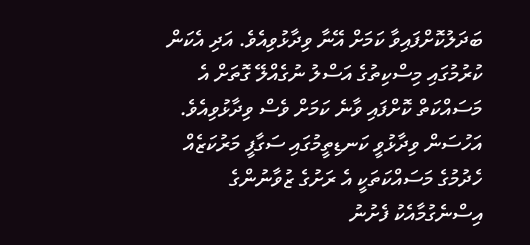ބަދަލުކޮށްފައިވާ ކަމަށް އޭނާ ވިދާޅުވިއެވެ. އަދި އެކަން ކުރުމުގައި މިސްކިތުގެ އަސްލު ނުގެއްލޭ ގޮތަށް އެ މަސައްކަތް ކޮށްފައި ވާނެ ކަމަށް ވެސް ވިދާޅުވިއެވެ.
އަހުސަން ވިދާޅުވީ ކަނޑިތީމުގައި ސަގާފީ މަރުކަޒެއް ހެދުމުގެ މަސައްކަތަކީ އެ ރަށުގެ ޒުވާނުންގެ އިސްނެގުމާއެކު ފެށުނު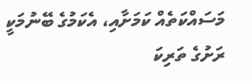މަސައްކަތެއް ކަމަށާއި، އެކަމުގެ ބޭނުމަކީ ރަށުގެ ތަރިކަ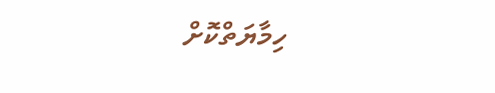ހިމާޔަތްކޮށް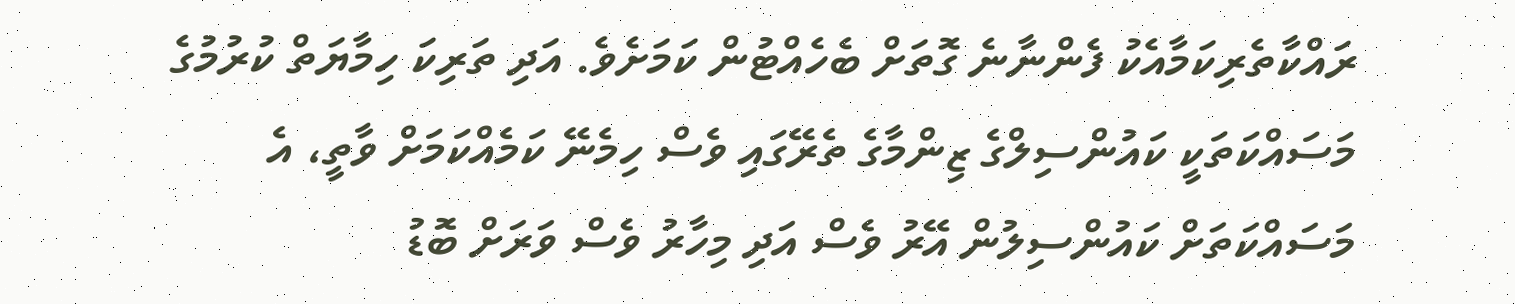ރައްކާތެރިކަމާއެކު ފެންނާނެ ގޮތަށް ބެހެއްޓުން ކަމަށެވެ. އަދި ތަރިކަ ހިމާޔަތް ކުރުމުގެ މަސައްކަތަކީ ކައުންސިލްގެ ޒިންމާގެ ތެރޭގައި ވެސް ހިމެނޭ ކަމެއްކަމަށް ވާތީ، އެ މަސައްކަތަށް ކައުންސިލުން އޭރު ވެސް އަދި މިހާރު ވެސް ވަރަށް ބޮޑު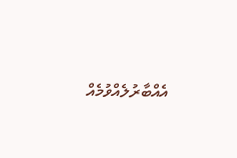އެއްބާރުލެއްވުމެއް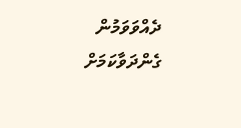ދެއްވަވަމުން ގެންދަވާކަމަށް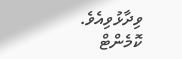ވިދާޅުވިއެވެ.
ކޮމެންޓް